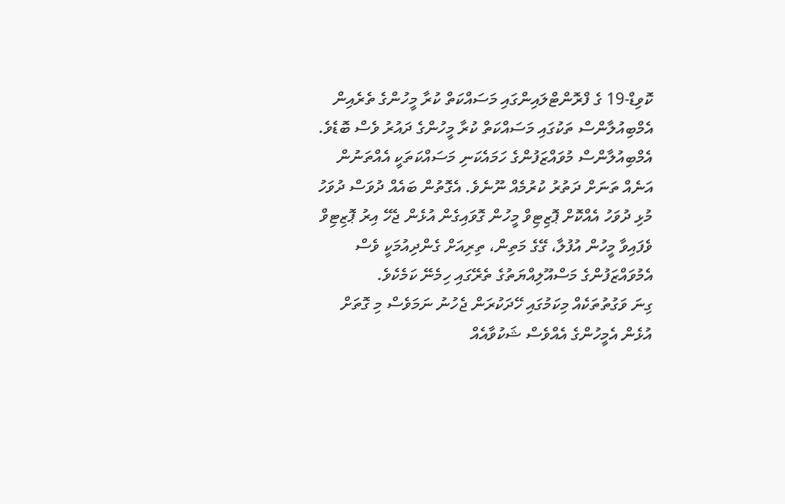ކޮވިޑް-19 ގެ ފްރޮންޓްލައިންގައި މަސައްކަތް ކުރާ މީހުންގެ ތެރެއިން އެމްބިއުލާންސް ތަކުގައި މަސައްކަތް ކުރާ މީހުންގެ ދައުރު ވެސް ބޮޑެވެ. އެމްބިއުލާންސް މުވައްޒަފުންގެ ހަމައެކަނި މަސައްކަތަކީ އެއްތަނުން އަނެއް ތަނަށް ދަތުރު ކުރުމެއް ނޫނެވެ. އެގޮތުން ބައެއް ދުވަސް ދުވަހު މުޅި ދުވަހު އެއްކޮށް ޕޮޒިޓިވް މީހުން ގޮވައިގެން އުޅެން ޖެހޭ އިރު ޕޮޒިޓިވް ވެފައިވާ މީހުން އުފުލާ، ގޭގެ މަތިން، ތިރިއަށް ގެންދިއުމަކީ ވެސް އެމުވައްޒަފުންގެ މަސްއޫލިއްޔަތުގެ ތެރޭގައި ހިމެނޭ ކަމެކެވެ.
ގިނަ ވަގުތުތަކެއް މިކަމުގައި ހޭދަކުރަން ޖެހުނު ނަމަވެސް މި ގޮތަށް އުޅެން އެމީހުންގެ އެއްވެސް ޝަކުވާއެއް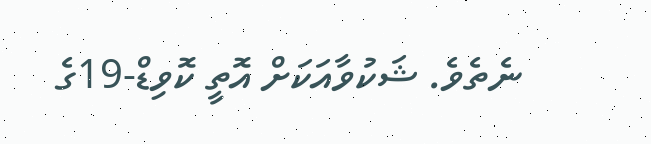ނެތެވެ. ޝަކުވާއަކަށް އޮތީ ކޮވިޑް-19ގެ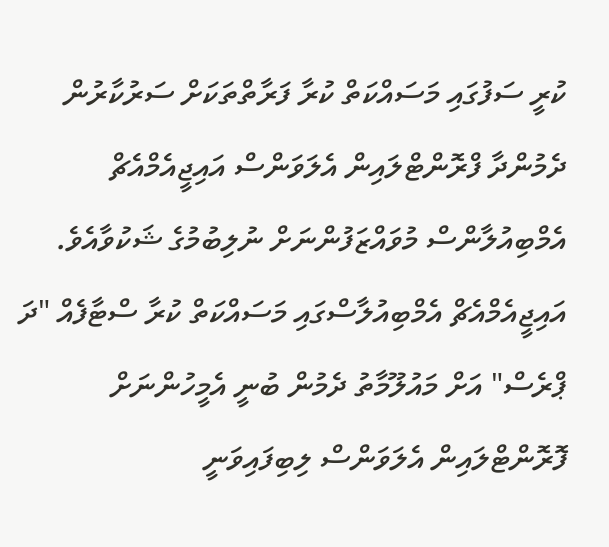ކުރީ ސަފުގައި މަސައްކަތް ކުރާ ފަރާތްތަކަށް ސަރުކާރުން ދެމުންދާ ފްރޮންޓްލައިން އެލަވަންސް އައިޖީއެމްއެޗް އެމްބިއުލާންސް މުވައްޒަފުންނަށް ނުލިބުމުގެ ޝަކުވާއެވެ.
އައިޖީއެމްއެޗް އެމްބިއުލާސްގައި މަސައްކަތް ކުރާ ސްޓާފެއް "ދަ ޕްރެސް" އަށް މައުލޫމާތު ދެމުން ބުނީ އެމީހުންނަށް ފޮރޮންޓްލައިން އެލަވަންސް ލިބިފައިވަނީ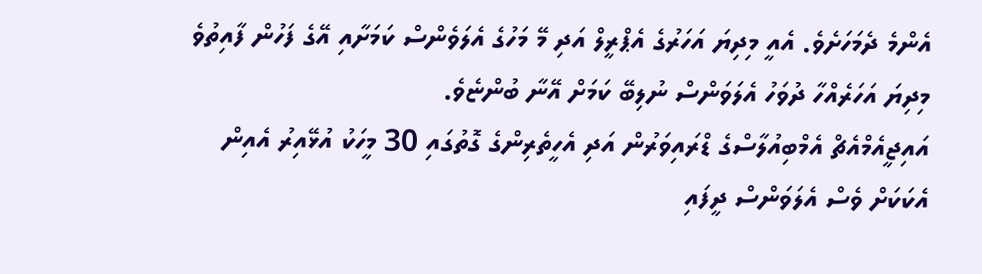އެންމެ ދެމަހަށެވެ. އެއީ މިދިޔަ އަހަރުގެ އެޕްރީލް އަދި މޭ މަހުގެ އެލަވެންސް ކަމަށާއި އޭގެ ފަހުން ފާއިތުވެ މިދިޔަ އަހަރެއްހާ ދުވަހު އެލަވަންސް ނުލިބޭ ކަމަށް އޭނާ ބުންޏެވެ.
އައިޖީއެމްއެޗް އެމްބިއުލާސްގެ ޑްރައިވަރުން އަދި އެހީތެރިންގެ ގޮތުގައި 30 މީހަކު އުޅޭއިރު އެއިން އެކަކަށް ވެސް އެލަވަންސް ދީފައި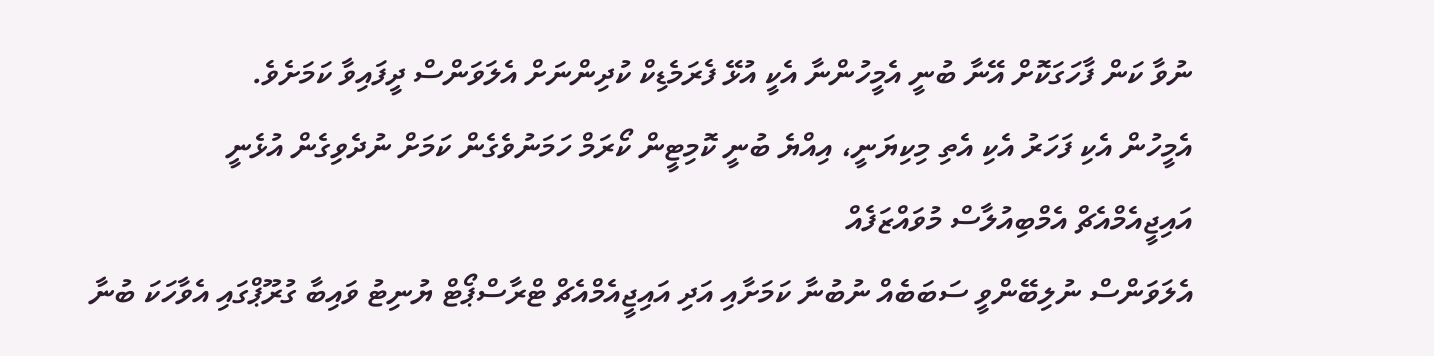ނުވާ ކަން ފާހަގަކޮށް އޭނާ ބުނީ އެމީހުންނާ އެކީ އުޅޭ ފެރަމެޑިކް ކުދިންނަށް އެލަވަންސް ދީފައިވާ ކަމަށެވެ.
އެމީހުން އެކި ފަހަރު އެކި އެތި މިކިޔަނީ، އިއްޔެ ބުނީ ކޮމިޓީން ކޯރަމް ހަމަނުވެގެން ކަމަށް ނުދެވިގެން އުޅެނީ
އައިޖީއެމްއެޗް އެމްބިއުލާސް މުވައްޒަފެއް
އެލަވަންސް ނުލިބޭންވީ ސަބަބެއް ނުބުނާ ކަމަށާއި އަދި އައިޖީއެމްއެޗް ޓްރާސްޕޯޓް ޔުނިޓު ވައިބާ ގުރޫޕްގައި އެވާހަކަ ބުނާ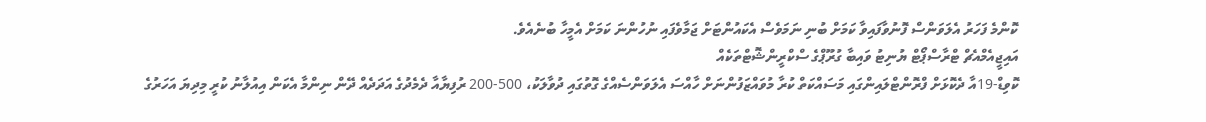ކޮންމެ ފަހަރު އެލަވަންސް ފޮނުވާފައިވާ ކަމަށް ބުނި ނަމަވެސް އެކައުންޓަށް ޖަމާވެފައި ނުހުންނަ ކަމަށް އެމީހާ ބުނެއެވެ.
އައިޖީއެމްއެޗް ޓްރާސްޕޯޓް ޔުނިޓު ވައިބާ ގުރޫޕްގެ ސްކްރީންޝޮޓްތަކެއް
ކޮވިޑް-19އާ ދެކޮޅަށް ފްރޮންޓްލައިންގައި މަސައްކަތް ކުރާ މުވައްޒަފުންނަށް ހާއްސަ އެލަވަންސެއްގެ ގޮތުގައި ދުވާލަކު، 500-200 ރުފިޔާއާ ދެމެދުގެ އަދަދެއް ދޭން ނިންމާ އެކަން އިއުލާނު ކުރީ މިދިޔަ އަހަރުގެ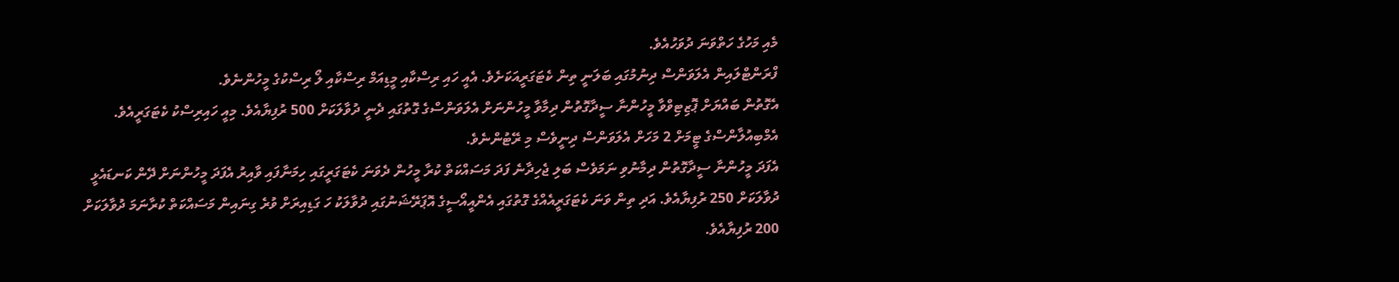މެއި މަހުގެ ހަތްވަނަ ދުވަހުއެވެ.
ފްރަންޓްލައިން އެލަވަންސް ދިނުމުގައި ބަލަނީ ތިން ކެޓަގަރީއަކަށެވެ. އެއީ ހައި ރިސްކާއި މީޑިއަމް ރިސްކާއި ލޯ ރިސްކުގެ މީހުންނެވެ.
އެގޮތުން ބައްޔަށް ޕޮޒިޓިވްވާ މީހުންނާ ސީދާގޮތުން ދިމާވާ މީހުންނަށް އެލަވަންސްގެ ގޮތުގައި ދެނީ ދުވާލަކަށް 500 ރުފިޔާއެވެ. މިއީ ހައިރިސްކު ކެޓަގަރީއެވެ. އެމްބިއުލާންސްގެ ޓީމަށް 2 މަހަށް އެލަވަންސް ދިނީވެސް މި ރޭޓުންނެވެ.
އެފަދަ މީހުންނާ ސީދާގޮތުން ދިމާނުވި ނަމަވެސް ބަލި ޖެހިދާނެ ފަދަ މަސައްކަތް ކުރާ މީހުން ދެވަނަ ކެޓަގަރީގައި ހިމަނާފައި ވާއިރު އެފަދަ މީހުންނަށް ދޭން ކަނޑައެޅީ ދުވާލަކަށް 250 ރުފިޔާއެވެ. އަދި ތިން ވަނަ ކެޓަގަރީއެއްގެ ގޮތުގައި އެންއީއޯސީގެ އޮޕަރޭޝަނުގައި ދުވާލަކު ހަ ގަޑިއިރަށް ވުރެ ގިނައިން މަސައްކަތް ކުރާނަމަ ދުވާލަކަށް 200 ރުފިޔާއެވެ.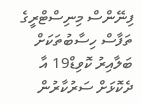ފިނޭންސް މިނިސްޓްރީގެ ތަފާސް ހިސާބުތަކަށް ބަލާއިރު ކޮވިޑް19 އާ ދެކޮޅަށް ސަރުކާރުން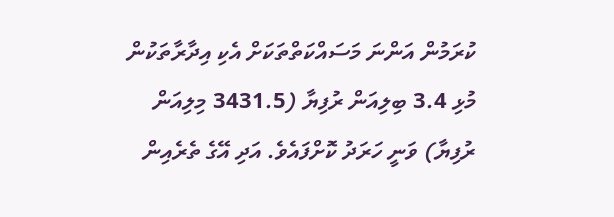ކުރަމުން އަންނަ މަސައްކަތްތަކަށް އެކި އިދާރާތަކުން މުޅި 3.4 ބިލިއަން ރުފިޔާ (3431.5 މިލިއަން ރުފިޔާ) ވަނީ ހަރަދު ކޮށްފައެވެ. އަދި އޭގެ ތެރެއިން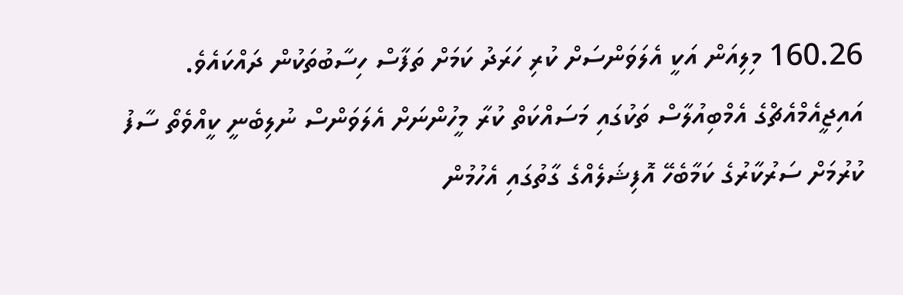160.26 މިލިއަން އަކީ އެލަވަންސަށް ކުރި ހަރަދު ކަމަށް ތަފާސް ހިސާބުތަކުން ދައްކައެވެ.
އައިޖީއެމްއެޗްގެ އެމްބިއުލާސް ތަކުގައި މަސައްކަތް ކުރާ މީހުންނަށް އެލަވަންސް ނުލިބެނީ ކީއްވެތޯ ސާފު ކުރުމަށް ސަރުކާރުގެ ކަމާބެހޭ އޮފިޝަލެއްގެ ގާތުގައި އެހުމުން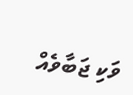ވަކި ޖަބާވެއް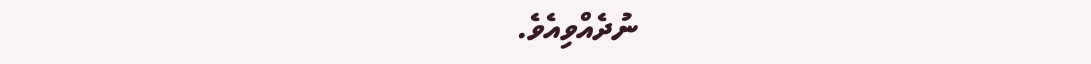ނުދެއްވިއެވެ.